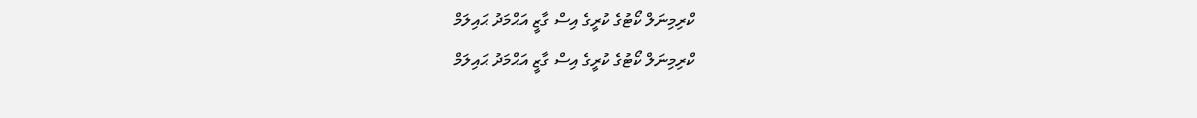ކްރިމިނަލް ކޯޓުގެ ކުރީގެ އިސް ގާޒީ އަޙްމަދު ޙައިލަމް
ކްރިމިނަލް ކޯޓުގެ ކުރީގެ އިސް ގާޒީ އަޙްމަދު ޙައިލަމް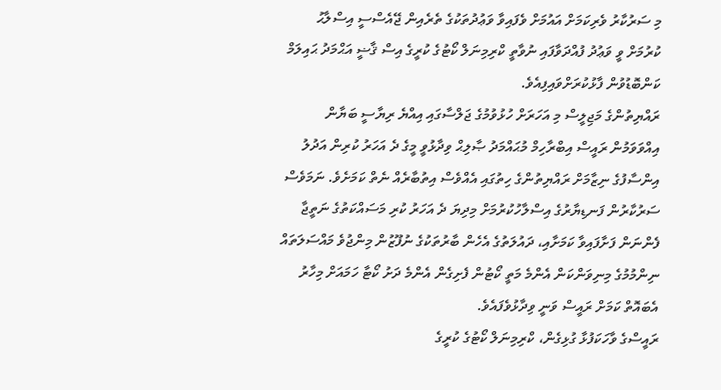މި ސަރުކާރު ވެރިކަމަށް އައުމަށް ވެފައިވާ ވަޢުދުތަކުގެ ތެރެއިން ޖޭއެސްސީ އިސްލާޙު ކުރުމަށް ވީ ވަޢުދު ފުއްދަވާފައި ނުވާތީ ކްރިމިނަލް ކޯޓުގެ ކުރީގެ އިސް ޤާޟީ އަޙްމަދު ޙައިލަމް ކަންބޮޑުވުން ފާޅުކުރަށްވައިފިއެވެ.
ރައްޔިތުންގެ މަޖިލީސް މި އަހަރަށް ހުޅުވުމުގެ ޖަލްސާގައި އިއްޔެ ރިޔާސީ ބަޔާން އިއްވަވަމުން ރައީސް އިބްރާހިމް މުޙައްމަދު ޞާލިޙް ވިދާޅުވީ މީގެ ދެ އަހަރު ކުރިން އަދުލު އިންސާފުގެ ނިޒާމަށް ރައްޔިތުންގެ ހިތުގައި އެއްވެސް އިތުބާރެއް ނެތް ކަމަށެވެ. ނަމަވެސް ސަރުކާރުން ފަނޑިޔާރުގެ އިސްލާހުކުރުމަށް މިދިޔަ ދެ އަހަރު ކުރި މަސައްކަތުގެ ނަތީޖާ ފެންނަން ފަށާފައިވާ ކަމަށާއި، ދައުލަތުގެ އެހެން ބާރުތަކުގެ ނުފޫޒުން މިންޖުވެ މައްސަލަތައް ނިންމުމުގެ މިނިވަންކަން އެންމެ މަތީ ކޯޓުން ފެށިގެން އެންމެ ދަށު ކޯޓާ ހަމައަށް މިހާރު އެބައޮތް ކަމަށް ރައީސް ވަނީ ވިދާޅުވެފައެވެ.
ރައީސްގެ ވާހަކަފުޅާ ގުޅިގެން، ކްރިމިނަލް ކޯޓުގެ ކުރީގެ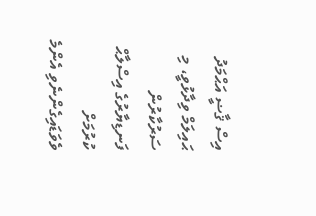އިސް ޤާޟީ އަޙްމަދު ޙައިލަމް ވިދާޅުވީ، މި ސަރުކާރުން ފަނޑިޔާރުގެ އިސްލާޙް ކުރުމަށް ވެވަޑައިގެންނެވި އެންމެ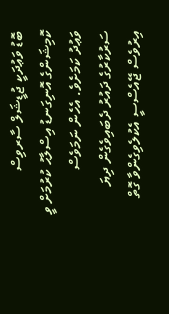ބޮޑު ވަޢުދަކީ ޖުޑީޝަލް ސާރވިސް ކޮމިޝަންގެ އޮނިގަނޑު އިސްލާޙު ކުރުމަށް ވީ ވަޢުދު ކަމަށެވެ. އެހެން ނަމަވެސް ސަރުކާރުގެ ދައުރު ދެބައިވެގެން ދިޔަ އިރުވެސް ޖޭއެސްސީ އެކުލެވިގެންވާ ގޮތް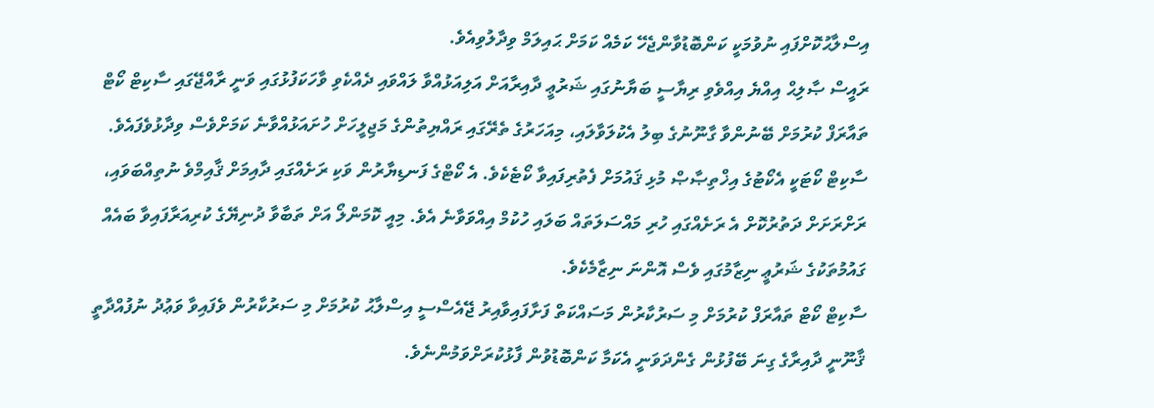އިސްލާޙުކޮށްފައި ނުވުމަކީ ކަންބޮޑުވާންޖެހޭ ކަމެއް ކަމަށް ޙައިލަމް ވިދާލުވިއެވެ.
ރައީސް ޞާލިޙް އިއްޔެ އިއްވެވި ރިޔާސީ ބަޔާނުގައި ޝަރުޢީ ދާއިރާއަށް އަލިއަޅުއްވާ ލައްވައި ދެއްކެވި ވާހަކަފުޅުގައި ވަނީ ރާއްޖޭގައި ސާކިޓް ކޯޓް ތައާރަފް ކުރުމަށް ބޭނުންވާ ގާނޫނުގެ ބިލު އެކުލަވާލައި، މިއަހަރުގެ ތެރޭގައި ރައްޔިތުންގެ މަޖިލީހަށް ހުށައަޅުއްވާނެ ކަމަށްވެސް ވިދާޅުވެފައެވެ. ސާކިޓް ކޯޓަކީ އެކޯޓުގެ އިޚްތިޞާޞް މުޅި ޤައުމަށް ފެތުރިފައިވާ ކޯޓެކެވެ. އެ ކޯޓްގެ ފަނޑިޔާރުން ވަކި ރަށެއްގައި ދާއިމަށް ޤާއިމްވެ ނުތިއްބަވައި، ރަށްރަށަށް ދަތުރުކޮށް އެ ރަށެއްގައި ހުރި މައްސަލަތައް ބަލައި ހުކުމް އިއްވަވާނެ އެވެ. މިއީ ކޮމަންލޯ އަށް ތަބާވާ ދުނިޔޭގެ ކުރިއަރާފައިވާ ބައެއް ގައުމުތަކުގެ ޝަރުޢީ ނިޒާމުގައި ވެސް އޮންނަ ނިޒާމެކެވެ.
ސާކިޓް ކޯޓް ތައާރަފް ކުރުމަށް މި ސަރުކާރުން މަސައްކަތް ފަށާފައިވާއިރު ޖޭއެސްސީ އިސްލާޙު ކުރުމަށް މި ސަރުކާރުން ވެފައިވާ ވަޢުދު ނުފުއްދާތީ ޤާނޫނީ ދާއިރާގެ ގިނަ ބޭފުޅުން ގެންދަވަނީ އެކަމާ ކަންބޮޑުވުން ފާޅުކުރަށްވަމުންނެވެ.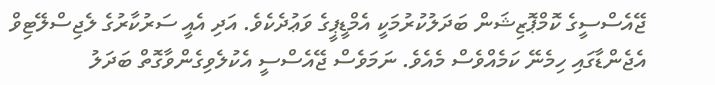ޖޭއެސްސީގެ ކޮމްޕޮޒިޝަން ބަދަލުކުރުމަކީ އެމްޑީޕީގެ ވަޢުދެކެވެ. އަދި އެއީ ސަރުކާރުގެ ލެޖިސްލޭޓިވް އެޖެންޑާގައި ހިމެނޭ ކަމެއްވެސް މެއެވެ. ނަމަވެސް ޖޭއެސްސީ އެކުލެވިގެންވާގޮތް ބަދަލު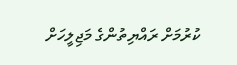ކުރުމަށް ރައްޔިތުންގެ މަޖިލީހަށް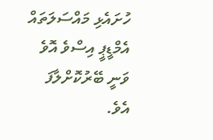ހުށައެޅި މައްސަލަތައް އެމްޑީޕީ އިސްވެ އޮވެ ވަނީ ބޭރުކޮށްލާފަ އެވެ.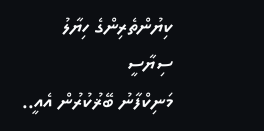ކިޔުންތެރިންގެ ހިޔާލު
ސިޔާސީ
މަނިކްފާނު ބޭޜުކުރުން އެއީ..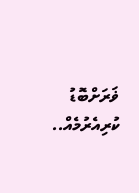ޥަރަށްބޮޑު ކުރިއެރުމެއް..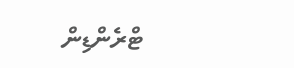ޓްރެންޑިން